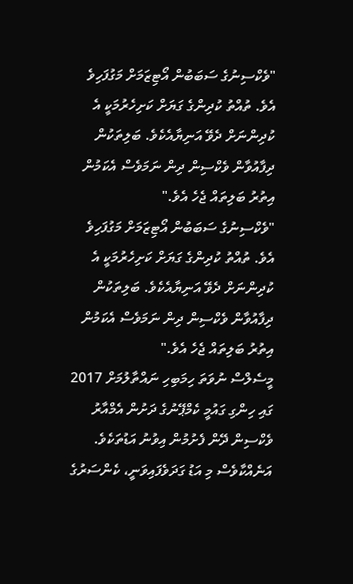"ވެކްސިނުގެ ސަބަބުން އޯޓިޒަމަށް މަގުފަހިވެ އެވެ. ތުއްތު ކުދިންގެ ގަޔަށް ކަށިހެރުމަކީ އެ ކުދިންނަށް ދެވޭ އަނިޔާއެކެވެ. ބަލިތަކުން ދިފާއުވާން ވެކްސިން ދިން ނަމަވެސް އެކަމުން އިތުރު ބަލިތައް ޖެހެ އެވެ."
"ވެކްސިނުގެ ސަބަބުން އޯޓިޒަމަށް މަގުފަހިވެ އެވެ. ތުއްތު ކުދިންގެ ގަޔަށް ކަށިހެރުމަކީ އެ ކުދިންނަށް ދެވޭ އަނިޔާއެކެވެ. ބަލިތަކުން ދިފާއުވާން ވެކްސިން ދިން ނަމަވެސް އެކަމުން އިތުރު ބަލިތައް ޖެހެ އެވެ."
މީސެލްސް ނުވަތަ ހިމަބިހި ނައްތާލުމަށް 2017 ގައި ހިންގި ގައުމީ ކެމްޕޭނުގެ ދަށުން އެމްއާރު ވެކްސިން ދޭން ފެށުމުން އިވުނު އަޑުތަކެވެ. އަނެއްކާވެސް މި އަޑު ގަދަވެފައިވަނީ، ކެންސަރުގެ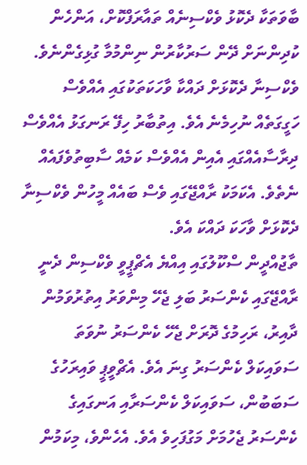ބާވަތަކާ ދެކޮޅު ވެކްސިނެއް ތައާރަފްކޮށް، އަންހެން ކުދިންނަށް ދޭން ސަރުކާރުން ނިންމުމާ ގުޅިގެންނެވެ.
ވެކްސިނާ ދެކޮޅަށް ދައްކާ ވާހަކަތަކުގައި އެއްވެސް ހަގީގަތެއް ނުހިމެނެ އެވެ. އިތުބާރު ހިފޭ ރަނގަޅު އެއްވެސް ދިރާސާއެއްގައި އެއިން އެއްވެސް ކަމެއް ސާބިތުވެފައެއް ނެތެވެ. އެކަމަކު ރާއްޖޭގައި ވެސް ބައެއް މީހުން ވެކްސިނާ ދެކޮޅަށް ވާހަކަ ދައްކަ އެވެ.
ތާޖުއްދީން ސްކޫލުގައި އިއްޔެ އެޗްޕީވީ ވެކްސިން ދެނީ
ރާއްޖޭގައި ކެންސަރު ބަލި ޖެހޭ މިންވަރު އިތުރުވަމުން ދާއިރު، ރަހިމުގެ ދޮރަށް ޖެހޭ ކެންސަރު ނުވަތަ ސަވައިކަލް ކެންސަރު ގިނަ އެވެ. އެޗްވީޕީ ވައިރަހުގެ ސަބަބުން، ސަވައިކަލް ކެންސަރާއި އަނގައިގެ ކެންސަރު ޖެހުމަށް މަގުފަހިވެ އެވެ. އެހެންވެ، މިކަމުން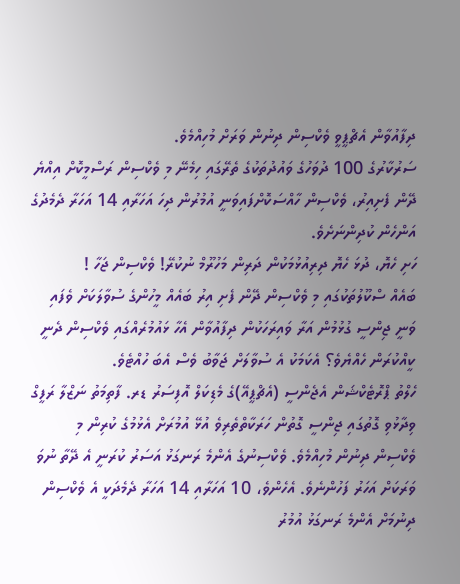ދިފާއުވާން އެޗްޕީވީ ވެކްސިން ދިނުން ވަރަށް މުހިއްމެވެ.
ސަރުކާރުގެ 100 ދުވަހުގެ ވައުދުތަކުގެ ތެރޭގައި ހިމެނޭ މި ވެކްސިން ރަސްމީކޮށް އިއްޔެ ދޭން ފެށިއިރު، ވެކްސިން ހާއްސަކޮށްފައިވަނީ އުމުރުން ދިހަ އަހަރާއި 14 އަހަރާ ދެމެދުގެ އަންހެން ކުދިންނަށެވެ.
ހަށި ހެޔޮ، ދުޅަ ހެޔޮ ދިރިއުޅުމަކުން ދަރިން މަހުރޫމް ނުކުރޭ! ވެކްސިން ޖަހާ !
ބައެއް ސްކޫލުތަކުގައި މި ވެކްސިން ދޭން ފެށި އިރު ބައެއް މީހުންގެ ސުވާލަކަށް ވެފައި ވަނީ ޖިންސީ ގުޅުމުން އަރާ ވައިރަހަކުން ދިފާއުވާން އެހާ ޅައުމުރެއްގައި ވެކްސިން ދެނީ ކީއްކުރަން ހެއްޔެވެ؟ އެކަމަކު އެ ސުވާލަށް ޖަވާބު ވެސް އެބަ ހުއްޓެވެ.
ހެލްތު ޕްރޮޓެކްޝަން އެޖެންސީ (އެޗްޕީއޭ)ގެ މެޑިކަލް އޮފިސަރު ޑރ. ފާތިމަތު ނަޒްލާ ރަފީގް ވިދާޅުވި ގޮތުގައި ޖިންސީ ގޮތުން ހަރަކާތްތެރިވެ އުޅޭ އުމުރަށް އެޅުމުގެ ކުރިން މި ވެކްސިން ދިނުން މުހިއްމެވެ. ވެކްސިނުގެ އެންމެ ރަނގަޅު އަސަރު ކުރަނީ އެ ދޭތާ ނުވަ ވަރަކަށް އަހަރު ފަހުންނެވެ. އެހެންވެ، 10 އަހަރާއި 14 އަހަރާ ދެމެދަކީ އެ ވެކްސިން ދިނުމަށް އެންމެ ރަނގަޅު އުމުރު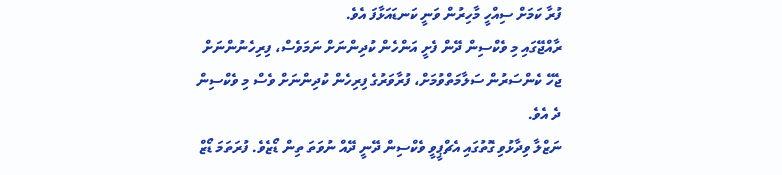ފުރާ ކަމަށް ސިއްހީ މާހިރުން ވަނީ ކަނޑައަޅާފަ އެވެ.
ރާއްޖޭގައި މި ވެކްސިން ދޭން ފެށީ އަންހެން ކުދިންނަށް ނަމަވެސް، ފިރިހެނުންނަށް ޖެހޭ ކެންސަރުން ސަލާމަތްވުމަށް، ފުރާވަރުގެ ފިރިހެން ކުދިންނަށް ވެސް މި ވެކްސިން ދެ އެވެ.
ނަޒްލާ ވިދާޅުވި ގޮތުގައި އެޗްޕީވީ ވެކްސިން ދޭނީ ދޭއް ނުވަތަ ތިން ޑޯޒެވެ. ފުރަތަމަ ޑޯޒް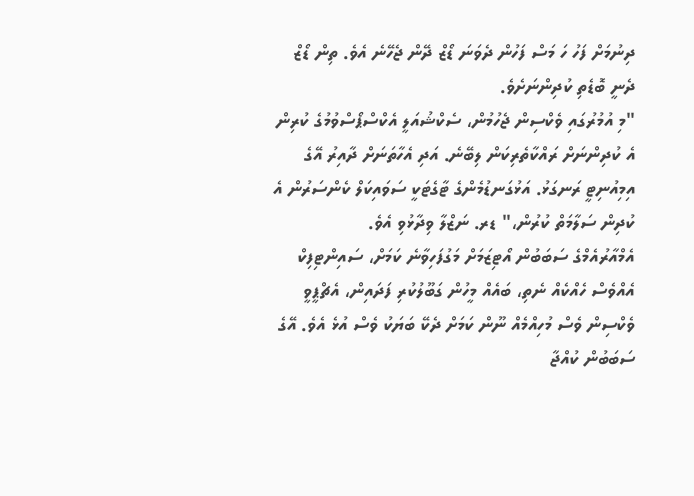ދިނުމަށް ފަހު ހަ މަސް ފަހުން ދެވަނަ ޑޯޒް ދޭން ޖެހޭނެ އެވެ. ތިން ޑޯޒް ދެނީ ބޮޑެތި ކުދިންނަށެވެ.
"މި އުމުރުގައި ވެކްސިން ޖެހުމުން، ސެކްޝުއަލީ އެކްސްޕޯސްވުމުގެ ކުރިން އެ ކުދިންނަށް ރައްކާތެރިކަން ލިބޭނެ. އަދި އެހާތަނަށް ދާއިރު އޭގެ އިމިއުނިޓީ ރަނގަޅު. އަޅުގަނޑުމެންގެ ޓާގެޓަކީ ސަވައިކަލް ކެންސަރުން އެ ކުދިން ސަލާމަތް ކުރުން،" ޑރ. ނަޒްލާ ވިދާޅުވި އެވެ.
އެމްއާރުއެމްގެ ސަބަބުން އޯޓިޒަމަށް މަގުފަހިވާނެ ކަމަށް، ސައިންޓިފިކް އެއްވެސް ހެއްކެއް ނެތި، ބައެއް މީހުން ގަބޫލުކުރި ފަދައިން، އެޗްޕީވީ ވެކްސިން ވެސް މުހިއްމެއް ނޫން ކަމަށް ދެކޭ ބަޔަކު ވެސް އުޅެ އެވެ. އޭގެ ސަބަބުން ކުއްޖާ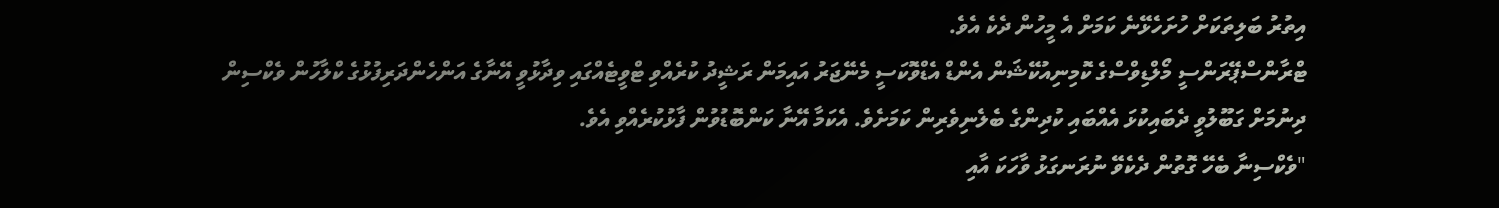އިތުރު ބަލިތަކަށް ހުށަހެޅޭނެ ކަމަށް އެ މީހުން ދެކެ އެވެ.
ޓްރާންސްޕޭރަންސީ މޯލްޑިވްސްގެ ކޮމިނިއުކޭޝަން އެންޑް އެޑްވޮކަސީ މެނޭޖަރު އައިމަން ރަޝީދު ކުރެއްވި ޓްވީޓެއްގައި ވިދާޅުވީ އޭނާގެ އަންހެންދަރިފުޅުގެ ކްލާހުން ވެކްސިން ދިނުމަށް ގަބޫލުވީ ދެބައިކުޅަ އެއްބައި ކުދިންގެ ބެލެނިވެރިން ކަމަށެވެ. އެކަމާ އޭނާ ކަންބޮޑުވުން ފާޅުކުރެއްވި އެވެ.
"ވެކްސިނާ ބެހޭ ގޮތުން ދެކެވޭ ނުރަނގަޅު ވާހަކަ އާއި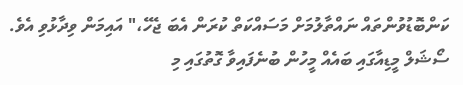ކަންބޮޑުވުންތައް ނައްތާލުމަށް މަސައްކަތް ކުރަން އެބަ ޖެހޭ،" އައިމަން ވިދާޅުވި އެވެ.
ސޯޝަލް މީޑިއާގައި ބައެއް މީހުން ބުނެފައިވާ ގޮތުގައި މި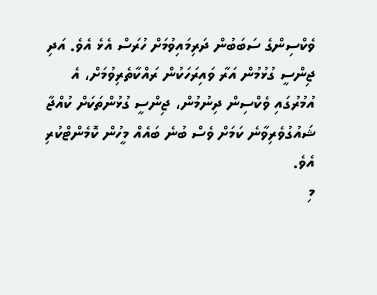ވެކްސިންގެ ސަބަބުން ދަރިމައިވުމަށް ހުރަސް އެޅެ އެވެ. އަދި ޖިންސީ ގުޅުމުން އަރާ ވައިރަހަކުން ރައްކާތެރިވުމަށް، އެ އުމުރުގައި ވެކްސިން ދިނުމުން، ޖިންސީ ގުޅުންތަކަށް ކުއްޖާ ޝައުގުވެރިވާނެ ކަމަށް ވެސް ބުނެ ބައެއް މީހުން ކޮމެންޓްކުރި އެވެ.
މި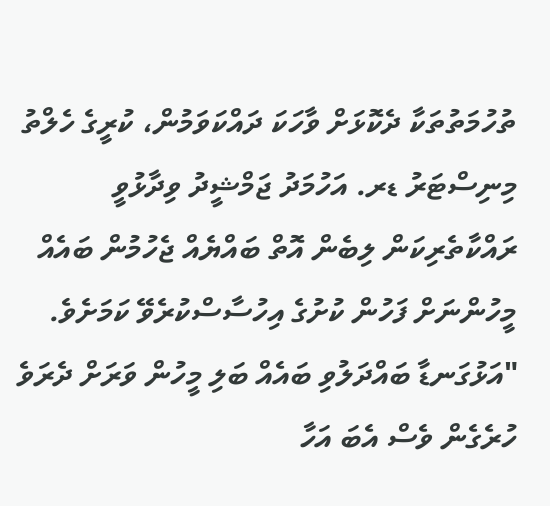ތުހުމަތުތަކާ ދެކޮޅަށް ވާހަކަ ދައްކަވަމުން، ކުރީގެ ހެލްތު މިނިސްޓަރު ޑރ. އަހުމަދު ޖަމްޝީދު ވިދާޅުވީ ރައްކާތެރިކަން ލިބެން އޮތް ބައްޔެއް ޖެހުމުން ބައެއް މީހުންނަށް ފަހުން ކުށުގެ އިހުސާސްކުރެވޭ ކަމަށެވެ.
"އަޅުގަނޑާ ބައްދަލުވި ބައެއް ބަލި މީހުން ވަރަށް ދެރަވެ ހުރެގެން ވެސް އެބަ އަހާ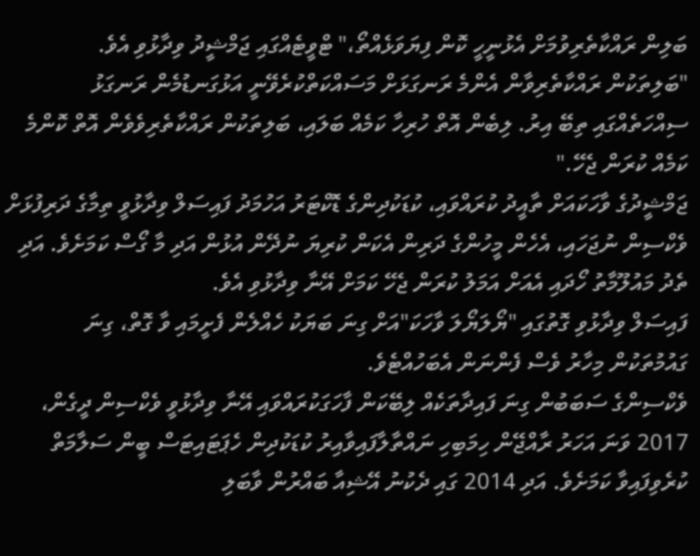ބަލިން ރައްކާތެރިވުމަށް އެޅުނީހީ ކޮން ފިޔަވަޅެއްތޯ،" ޓްވީޓެއްގައި ޖަމްޝީދު ވިދާޅުވި އެވެ.
"ބަލިތަކުން ރައްކާތެރިވާން އެންމެ ރަނގަޅަށް މަސައްކަތްކުރެވޭނީ އަޅުގަނޑުމެން ރަނގަޅު ސިއްހަތެއްގައި ތިބޭ އިރު. ލިބެން އޮތް ހުރިހާ ކަމެއް ބަލައި، ބަލިތަކުން ރައްކާތެރިވެވެން އޮތް ކޮންމެ ކަމެއް ކުރަން ޖެހޭ."
ޖަމްޝީދުގެ ވާހަކައަށް ތާއީދު ކުރައްވައި، ކުޑަކުދިންގެ ޑޮކްޓަރު އަހުމަދު ފައިސަލް ވިދާޅުވީ ތިމާގެ ދަރިފުޅަށް ވެކްސިން ނުޖަހައި، އެހެން މީހުންގެ ދަރިން އެކަން ކުރިޔަ ނުދޭން އުޅުން އަދި މާ ގޯސް ކަމަށެވެ. އަދި ތެދު މައުލޫމާތު ހޯދައި އެއަށް އަމަލު ކުރަން ޖެހޭ ކަމަށް އޭނާ ވިދާޅުވި އެވެ.
ފައިސަލް ވިދާޅުވި ގޮތުގައި "ޔޯލަޔޯލަ ވާހަކަ"އަށް ގިނަ ބަޔަކު ހެއްލެން ފެށީމައި ވާ ގޮތް، ގިނަ ގައުމުތަކުން މިހާރު ވެސް ފެންނަން އެބަހުއްޓެވެ.
ވެކްސިންގެ ސަބަބުން ގިނަ ފައިދާތަކެއް ލިބޭކަން ފާހަގަކުރައްވައި އޭނާ ވިދާޅުވީ ވެކްސިން ދީގެން، 2017 ވަނަ އަހަރު ރާއްޖޭން ހިމަބިހި ނައްތާލާފައިވާއިރު ކުޑަކުދިން ހެޕަޓައިޓަސް ބީން ސަލާމަތް ކުރެވިފައިވާ ކަމަށެވެ. އަދި 2014 ގައި ދެކުނު އޭޝިއާ ބައްރުން ވާބަލި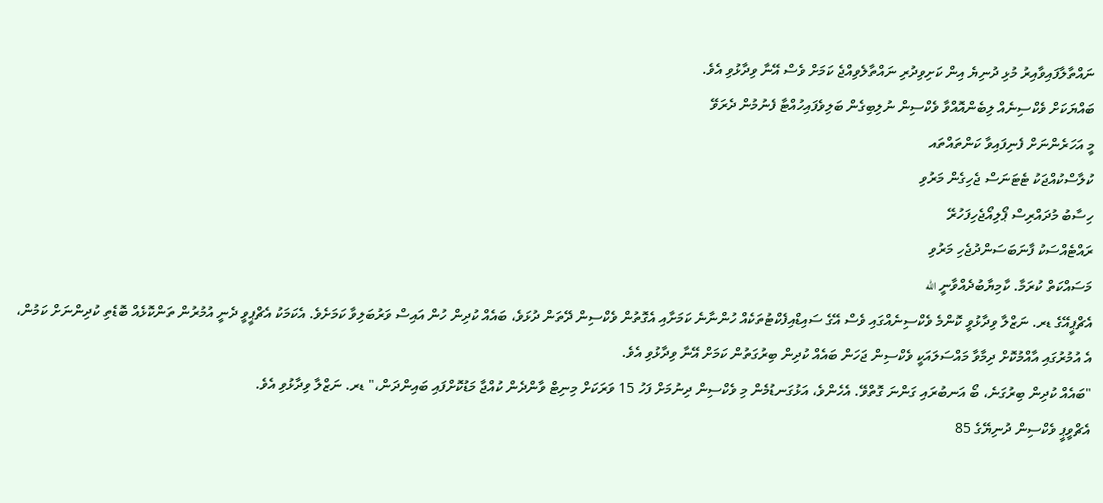ނައްތާލާފައިވާއިރު މުޅި ދުނިޔެ އިން ކަށިވިދުރި ނައްތާލެވިއްޖެ ކަމަށް ވެސް އޭނާ ވިދާޅުވި އެވެ.
ބައްޔަކަށް ވެކްސިނެއް ލިބެންއޮއްވާ ވެކްސިން ނުލިބިގެން ބަލިވެފައިހުއްޓާ ފެނުމުން ދެރަވޭ
މީ އަހަރެންނަށް ފެނިފައިވާ ކަންތައްތައ
ކުލާސްކުއްޖަކު ޓެޓަނަސް ޖެހިގެން މަރުވި
ހިސާބު މުދައްރިސް ޕޯލިއޯޖެހިފަހުރޭ
ރައްޓެއްސަކު ފާނަބަސަންދުޖެހި މަރުވި
މަސައްކަތް ކުރަމާ. ކާމިޔާބުދެއްވާނީ الله
އެޗްޕީއޭގެ ޑރ. ނަޒްލާ ވިދާޅުވީ ކޮންމެ ވެކްސިނެއްގައި ވެސް އޭގެ ސައިޑްއިފެކްޓުތަކެއް ހުންނާނެ ކަމަށާއި އެގޮތުން ވެކްސިން ދޭތަން ދުޅަވެ، ބައެއް ކުދިން ހުން އައިސް ވަރުބަލިވާ ކަމަށެވެ. އެކަމަކު އެޗްޕީވީ ދެނީ އުމުރުން ތަންކޮޅެއް ބޮޑެތި ކުދިންނަށް ކަމުން، އެ އުމުރުގައި އާއްމުކޮށް ދިމާވާ މައްސަލައަކީ ވެކްސިން ޖަހަން ބައެއް ކުދިން ބިރުގަތުން ކަމަށް އޭނާ ވިދާޅުވި އެވެ.
"ބައެއް ކުދިން ބިރުގަނެ، ބޯ އަނބުރައި ގަންނަ ގޮތްވޭ. އެހެންވެ، އަޅުގަނޑުމެން މި ވެކްސިން ދިނުމަށް ފަހު 15 ވަރަކަށް މިނިޓް ވާންދެން ކުއްޖާ މަޑުކޮށްފައި ބައިންދަން،" ޑރ. ނަޒްލާ ވިދާޅުވި އެވެ.
އެޗްވީޕީ ވެކްސިން ދުނިޔޭގެ 85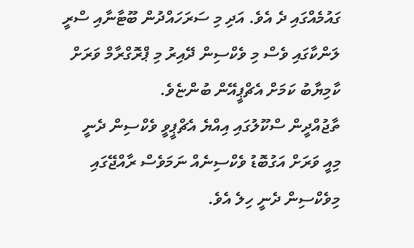ގައުމެއްގައި ދެ އެވެ. އަދި މި ސަރަހައްދުން ބޫޓާނާއި ސްރީ ލަންކާގައި ވެސް މި ވެކްސިން ދޭއިރު މި ޕްރޮގްރާމް ވަރަށް ކާމިޔާބު ކަމަށް އެޗްޕީއޭން ބުންޏެވެ.
ތާޖުއްދީން ސްކޫލުގައި އިއްޔެ އެޗްޕީވީ ވެކްސިން ދެނީ
މިއީ ވަރަށް އަގުބޮޑު ވެކްސިނެއް ނަމަވެސް ރާއްޖޭގައި މިވެކްސިން ދެނީ ހިލެ އެވެ.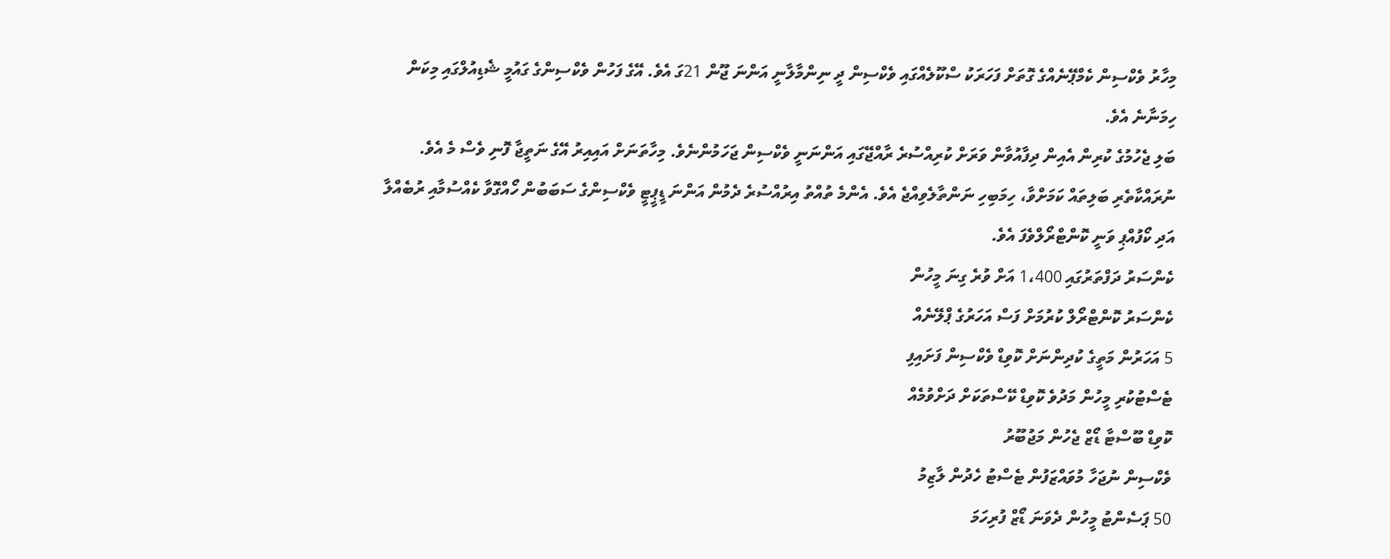މިހާރު ވެކްސިން ކެމްޕޭނެއްގެ ގޮތަށް ފަހަރަކު ސްކޫލެއްގައި ވެކްސިން ދީ ނިންމާލާނީ އަންނަ ޖޫން 21ގަ އެވެ. އޭގެ ފަހުން ވެކްސިންގެ ގައުމީ ޝެޑިއުލްގައި މިކަން ހިމަނާނެ އެވެ.
ބަލި ޖެހުމުގެ ކުރިން އެއިން ދިފާއުވާން ވަރަށް ކުރިއްސުރެ ރާއްޖޭގައި އަންނަނީ ވެކްސިން ޖަހަމުންނެވެ. މިހާތަނަށް އައިއިރު އޭގެ ނަތީޖާ ފޮނި ވެސް މެ އެވެ. ނުރައްކާތެރި ބަލިތައް ކަމަށްވާ، ހިމަބިހި ނަންތާލެވިއްޖެ އެވެ. އެންމެ ތުއްތު އިރުއްސުރެ ދެމުން އަންނަ ޑީޕީޓީ ވެކްސިންގެ ސަބަބުން ހޯއްގޮވާ ކެއްސުމާއި ރުބެއްލާ އަދި ކޯފުއްޕި ވަނީ ކޮންޓްރޯލްވެފަ އެވެ.
ކެންސަރު ދަފްތަރުގައި 1،400 އަށް ވުރެ ގިނަ މީހުން
ކެންސަރު ކޮންޓްރޯލް ކުރުމަށް ފަސް އަހަރުގެ ޕްލޭނެއް
5 އަހަރުން މަތީގެ ކުދިންނަށް ކޮވިޑް ވެކްސިން ފަށައިފި
ޓެސްޓުކުރި މީހުން މަދުވެ ކޮވިޑް ކޭސްތަކަށް ދަށްވުމެއް
ކޮވިޑް ބޫސްޓާ ޑޯޒް ޖެހުން މަޖުބޫރު
ވެކްސިން ނުޖަހާ މުވައްޒަފުން ޓެސްޓު ހެދުން ލާޒިމު
50 ޕަސެންޓު މީހުން ދެވަނަ ޑޯޒް ފުރިހަމަ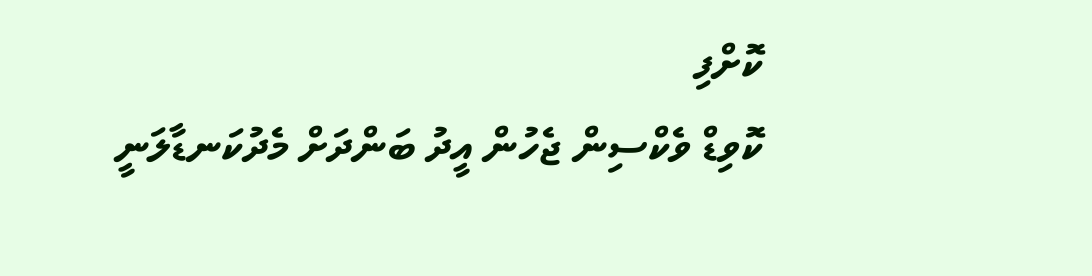ކޮށްފި
ކޮވިޑް ވެކްސިން ޖެހުން އީދު ބަންދަށް މެދުކަނޑާލަނީ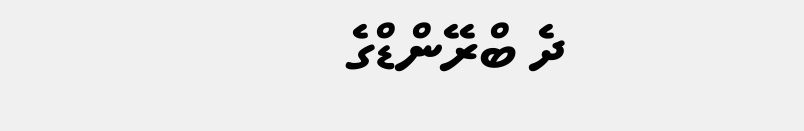ދެ ބްރޭންޑްގެ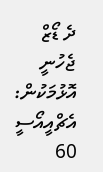ދެ ޑޯޒް ޖެހުނީ އޮޅުމަކުން: އެޗްއީއޯސީ
60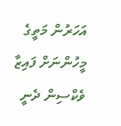އަހަރުން މަތީގެ މީހުންނަށް ފައިޒާ ވެކްސިން ދެނީ